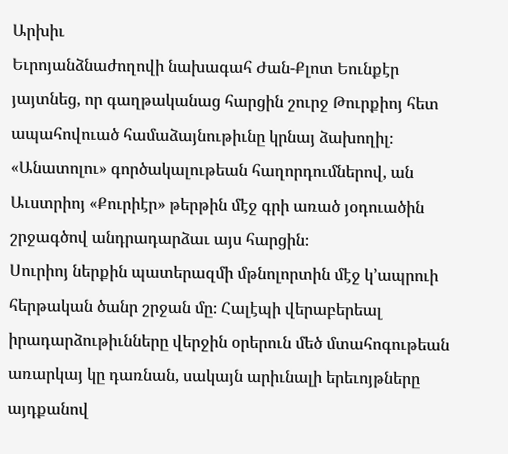Արխիւ
Եւրոյանձնաժողովի նախագահ Ժան-Քլոտ Եունքէր յայտնեց, որ գաղթականաց հարցին շուրջ Թուրքիոյ հետ ապահովուած համաձայնութիւնը կրնայ ձախողիլ։ «Անատոլու» գործակալութեան հաղորդումներով, ան Աւստրիոյ «Քուրիէր» թերթին մէջ գրի առած յօդուածին շրջագծով անդրադարձաւ այս հարցին։
Սուրիոյ ներքին պատերազմի մթնոլորտին մէջ կ՚ապրուի հերթական ծանր շրջան մը։ Հալէպի վերաբերեալ իրադարձութիւնները վերջին օրերուն մեծ մտահոգութեան առարկայ կը դառնան, սակայն արիւնալի երեւոյթները այդքանով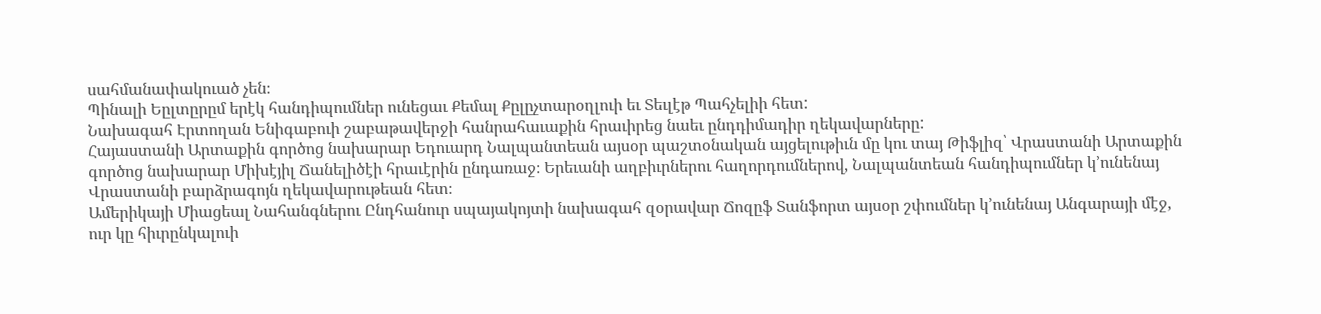սահմանափակուած չեն։
Պինալի Եըլտըրըմ երէկ հանդիպումներ ունեցաւ Քեմալ Քըլըչտարօղլուի եւ Տեւլէթ Պահչելիի հետ:
Նախագահ Էրտողան Ենիգաբուի շաբաթավերջի հանրահաւաքին հրաւիրեց նաեւ ընդդիմադիր ղեկավարները:
Հայաստանի Արտաքին գործոց նախարար Եդուարդ Նալպանտեան այսօր պաշտօնական այցելութիւն մը կու տայ Թիֆլիզ՝ Վրաստանի Արտաքին գործոց նախարար Միխէյիլ Ճանելիծէի հրաւէրին ընդառաջ։ Երեւանի աղբիւրներու հաղորդումներով, Նալպանտեան հանդիպումներ կ՚ունենայ Վրաստանի բարձրագոյն ղեկավարութեան հետ։
Ամերիկայի Միացեալ Նահանգներու Ընդհանուր սպայակոյտի նախագահ զօրավար Ճոզըֆ Տանֆորտ այսօր շփումներ կ՚ունենայ Անգարայի մէջ, ուր կը հիւրընկալուի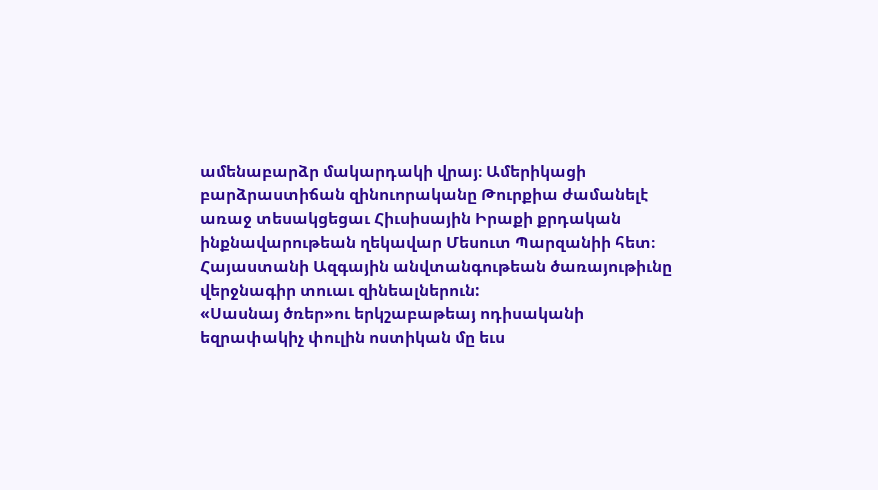ամենաբարձր մակարդակի վրայ։ Ամերիկացի բարձրաստիճան զինուորականը Թուրքիա ժամանելէ առաջ տեսակցեցաւ Հիւսիսային Իրաքի քրդական ինքնավարութեան ղեկավար Մեսուտ Պարզանիի հետ։
Հայաստանի Ազգային անվտանգութեան ծառայութիւնը վերջնագիր տուաւ զինեալներուն:
«Սասնայ ծռեր»ու երկշաբաթեայ ոդիսականի եզրափակիչ փուլին ոստիկան մը եւս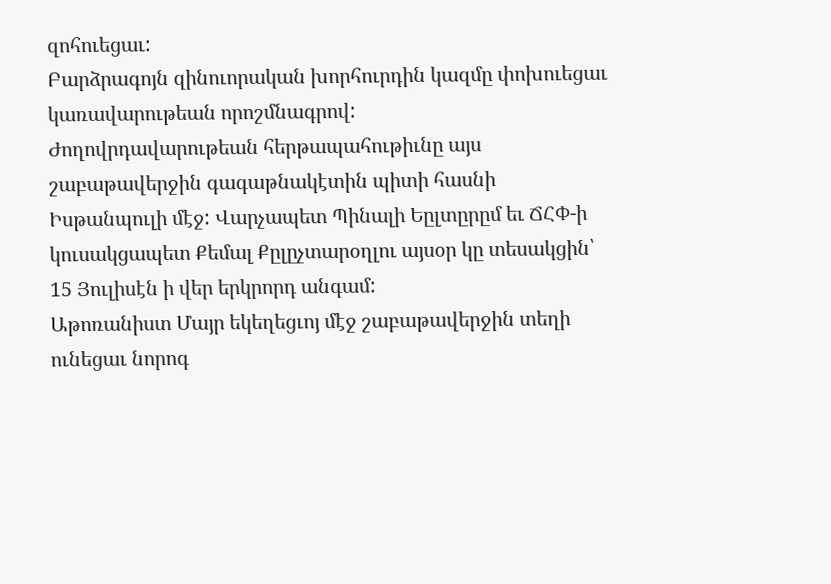զոհուեցաւ:
Բարձրագոյն զինուորական խորհուրդին կազմը փոխուեցաւ կառավարութեան որոշմնագրով:
Ժողովրդավարութեան հերթապահութիւնը այս շաբաթավերջին գագաթնակէտին պիտի հասնի Իսթանպուլի մէջ: Վարչապետ Պինալի Եըլտըրըմ եւ ՃՀՓ-ի կուսակցապետ Քեմալ Քըլըչտարօղլու այսօր կը տեսակցին՝ 15 Յուլիսէն ի վեր երկրորդ անգամ:
Աթոռանիստ Մայր եկեղեցւոյ մէջ շաբաթավերջին տեղի ունեցաւ նորոգ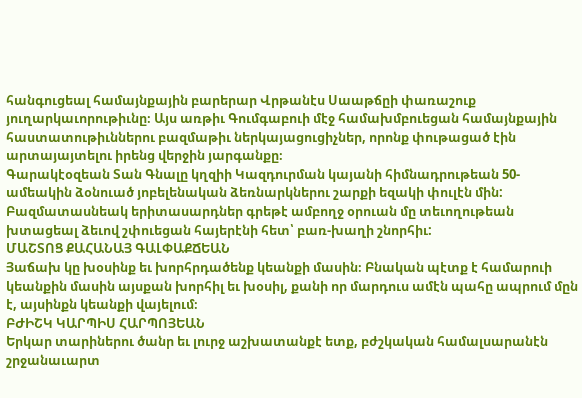հանգուցեալ համայնքային բարերար Վրթանէս Սաաթճըի փառաշուք յուղարկաւորութիւնը։ Այս առթիւ Գումգաբուի մէջ համախմբուեցան համայնքային հաստատութիւններու բազմաթիւ ներկայացուցիչներ, որոնք փութացած էին արտայայտելու իրենց վերջին յարգանքը։
Գարակէօզեան Տան Գնալը կղզիի Կազդուրման կայանի հիմնադրութեան 50-ամեակին ձօնուած յոբելենական ձեռնարկներու շարքի եզակի փուլէն մին:
Բազմատասնեակ երիտասարդներ գրեթէ ամբողջ օրուան մը տեւողութեան խտացեալ ձեւով շփուեցան հայերէնի հետ՝ բառ-խաղի շնորհիւ:
ՄԱՇՏՈՑ ՔԱՀԱՆԱՅ ԳԱԼՓԱՔՃԵԱՆ
Յաճախ կը խօսինք եւ խորհրդածենք կեանքի մասին։ Բնական պէտք է համարուի կեանքին մասին այսքան խորհիլ եւ խօսիլ, քանի որ մարդուս ամէն պահը ապրում մըն է, այսինքն կեանքի վայելում։
ԲԺԻՇԿ ԿԱՐՊԻՍ ՀԱՐՊՈՅԵԱՆ
Երկար տարիներու ծանր եւ լուրջ աշխատանքէ ետք, բժշկական համալսարանէն շրջանաւարտ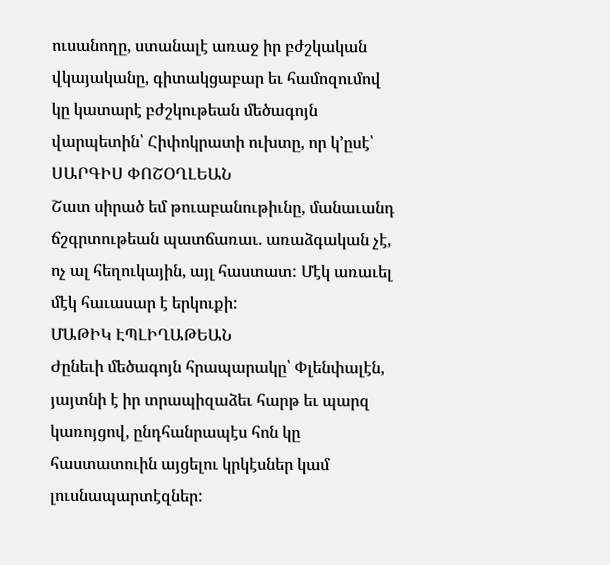ուսանողը, ստանալէ առաջ իր բժշկական վկայականը, գիտակցաբար եւ համոզումով կը կատարէ բժշկութեան մեծագոյն վարպետին՝ Հիփոկրատի ուխտը, որ կ՚ըսէ՝
ՍԱՐԳԻՍ ՓՈՇՕՂԼԵԱՆ
Շատ սիրած եմ թուաբանութիւնը, մանաւանդ ճշգրտութեան պատճառաւ. առաձգական չէ, ոչ ալ հեղուկային, այլ հաստատ: Մէկ առաւել մէկ հաւասար է երկուքի:
ՄԱԹԻԿ ԷՊԼԻՂԱԹԵԱՆ
Ժընեւի մեծագոյն հրապարակը՝ Փլենփալէն, յայտնի է իր տրապիզաձեւ հարթ եւ պարզ կառոյցով, ընդհանրապէս հոն կը հաստատուին այցելու կրկէսներ կամ լուսնապարտէզներ: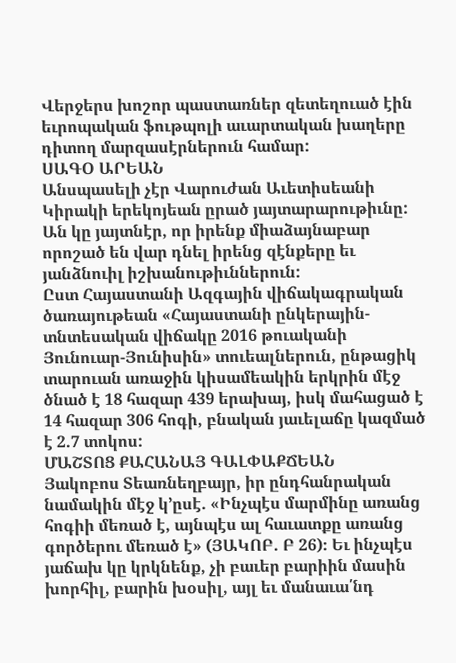Վերջերս խոշոր պաստառներ զետեղուած էին եւրոպական ֆութպոլի աւարտական խաղերը դիտող մարզասէրներուն համար:
ՍԱԳՕ ԱՐԵԱՆ
Անսպասելի չէր Վարուժան Աւետիսեանի Կիրակի երեկոյեան ըրած յայտարարութիւնը: Ան կը յայտնէր, որ իրենք միաձայնաբար որոշած են վար դնել իրենց զէնքերը եւ յանձնուիլ իշխանութիւններուն:
Ըստ Հայաստանի Ազգային վիճակագրական ծառայութեան «Հայաստանի ընկերային-տնտեսական վիճակը 2016 թուականի Յունուար-Յունիսին» տուեալներուն, ընթացիկ տարուան առաջին կիսամեակին երկրին մէջ ծնած է 18 հազար 439 երախայ, իսկ մահացած է 14 հազար 306 հոգի, բնական յաւելաճը կազմած է 2.7 տոկոս:
ՄԱՇՏՈՑ ՔԱՀԱՆԱՅ ԳԱԼՓԱՔՃԵԱՆ
Յակոբոս Տեառնեղբայր, իր ընդհանրական նամակին մէջ կ՚ըսէ. «Ինչպէս մարմինը առանց հոգիի մեռած է, այնպէս ալ հաւատքը առանց գործերու մեռած է» (ՅԱԿՈԲ. Բ 26)։ Եւ ինչպէս յաճախ կը կրկնենք, չի բաւեր բարիին մասին խորհիլ, բարին խօսիլ, այլ եւ մանաւա՛նդ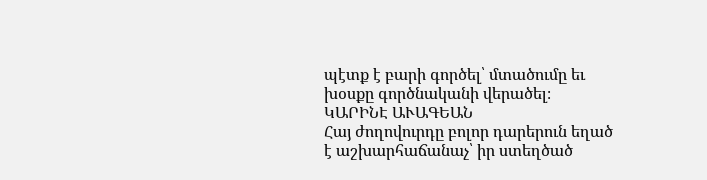պէտք է բարի գործել՝ մտածումը եւ խօսքը գործնականի վերածել։
ԿԱՐԻՆԷ ԱՒԱԳԵԱՆ
Հայ ժողովուրդը բոլոր դարերուն եղած է աշխարհաճանաչ՝ իր ստեղծած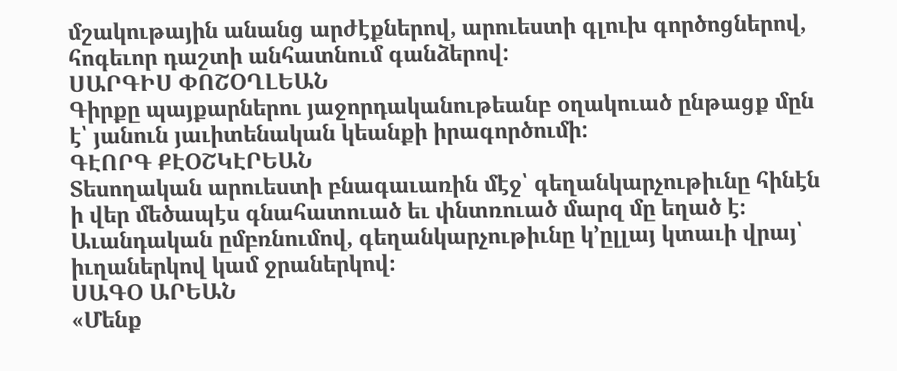մշակութային անանց արժէքներով, արուեստի գլուխ գործոցներով, հոգեւոր դաշտի անհատնում գանձերով:
ՍԱՐԳԻՍ ՓՈՇՕՂԼԵԱՆ
Գիրքը պայքարներու յաջորդականութեանբ օղակուած ընթացք մըն է՝ յանուն յաւիտենական կեանքի իրագործումի:
ԳԷՈՐԳ ՔԷՕՇԿԷՐԵԱՆ
Տեսողական արուեստի բնագաւառին մէջ՝ գեղանկարչութիւնը հինէն ի վեր մեծապէս գնահատուած եւ փնտռուած մարզ մը եղած է։ Աւանդական ըմբռնումով, գեղանկարչութիւնը կ՚ըլլայ կտաւի վրայ՝ իւղաներկով կամ ջրաներկով։
ՍԱԳՕ ԱՐԵԱՆ
«Մենք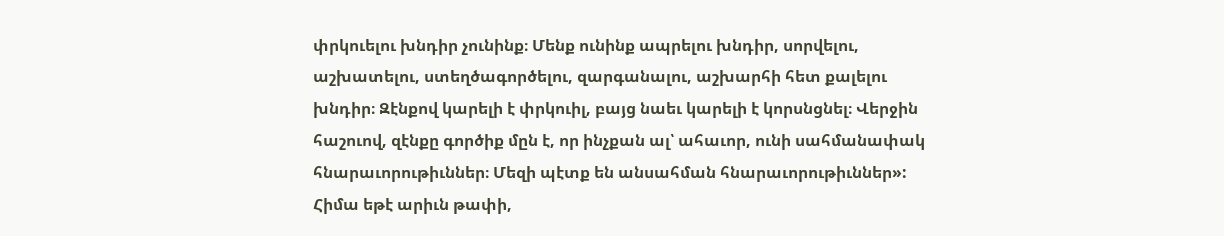փրկուելու խնդիր չունինք։ Մենք ունինք ապրելու խնդիր, սորվելու, աշխատելու, ստեղծագործելու, զարգանալու, աշխարհի հետ քալելու խնդիր։ Զէնքով կարելի է փրկուիլ, բայց նաեւ կարելի է կորսնցնել։ Վերջին հաշուով, զէնքը գործիք մըն է, որ ինչքան ալ՝ ահաւոր, ունի սահմանափակ հնարաւորութիւններ։ Մեզի պէտք են անսահման հնարաւորութիւններ»:
Հիմա եթէ արիւն թափի,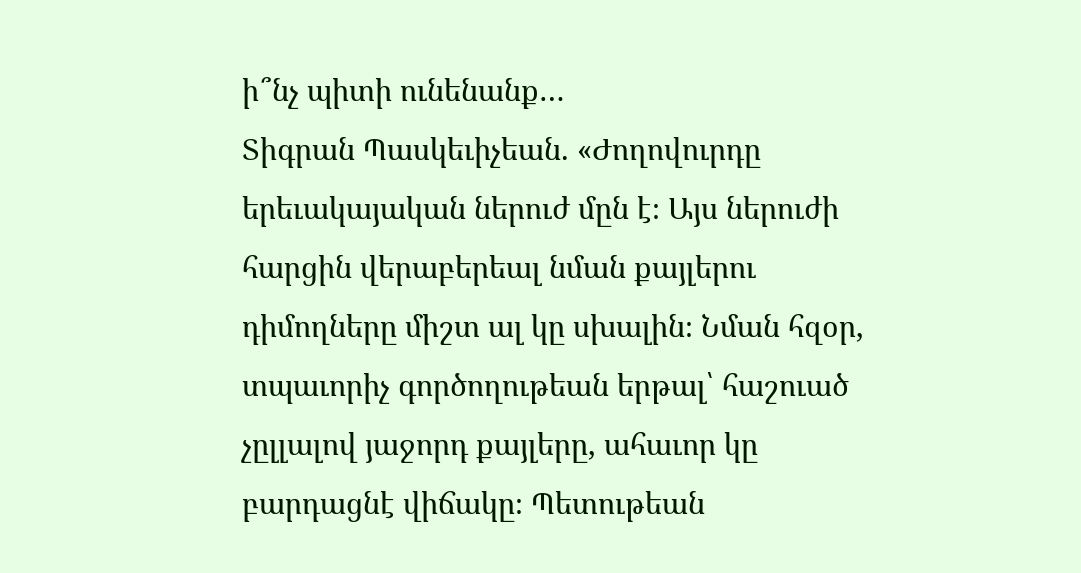ի՞նչ պիտի ունենանք…
Տիգրան Պասկեւիչեան. «Ժողովուրդը երեւակայական ներուժ մըն է։ Այս ներուժի հարցին վերաբերեալ նման քայլերու դիմողները միշտ ալ կը սխալին։ Նման հզօր, տպաւորիչ գործողութեան երթալ՝ հաշուած չըլլալով յաջորդ քայլերը, ահաւոր կը բարդացնէ վիճակը։ Պետութեան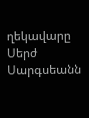ղեկավարը Սերժ Սարգսեանն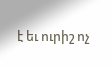է եւ ուրիշ ոչ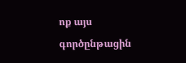ոք այս գործընթացին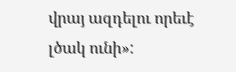վրայ ազդելու որեւէ լծակ ունի»: